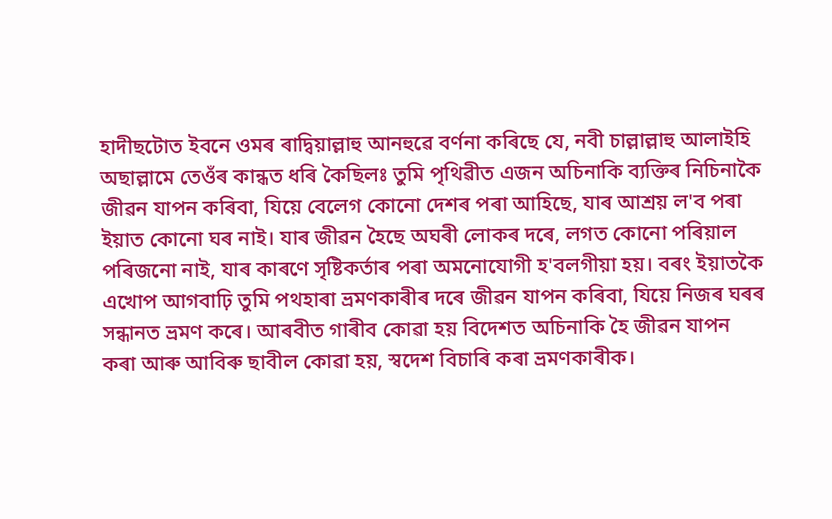হাদীছটোত ইবনে ওমৰ ৰাদ্বিয়াল্লাহু আনহুৱে বৰ্ণনা কৰিছে যে, নবী চাল্লাল্লাহু আলাইহি অছাল্লামে তেওঁৰ কান্ধত ধৰি কৈছিলঃ তুমি পৃথিৱীত এজন অচিনাকি ব্যক্তিৰ নিচিনাকৈ জীৱন যাপন কৰিবা, যিয়ে বেলেগ কোনো দেশৰ পৰা আহিছে, যাৰ আশ্ৰয় ল'ব পৰা ইয়াত কোনো ঘৰ নাই। যাৰ জীৱন হৈছে অঘৰী লোকৰ দৰে, লগত কোনো পৰিয়াল পৰিজনো নাই, যাৰ কাৰণে সৃষ্টিকৰ্তাৰ পৰা অমনোযোগী হ'বলগীয়া হয়। বৰং ইয়াতকৈ এখোপ আগবাঢ়ি তুমি পথহাৰা ভ্ৰমণকাৰীৰ দৰে জীৱন যাপন কৰিবা, যিয়ে নিজৰ ঘৰৰ সন্ধানত ভ্ৰমণ কৰে। আৰবীত গাৰীব কোৱা হয় বিদেশত অচিনাকি হৈ জীৱন যাপন কৰা আৰু আবিৰু ছাবীল কোৱা হয়, স্বদেশ বিচাৰি কৰা ভ্ৰমণকাৰীক।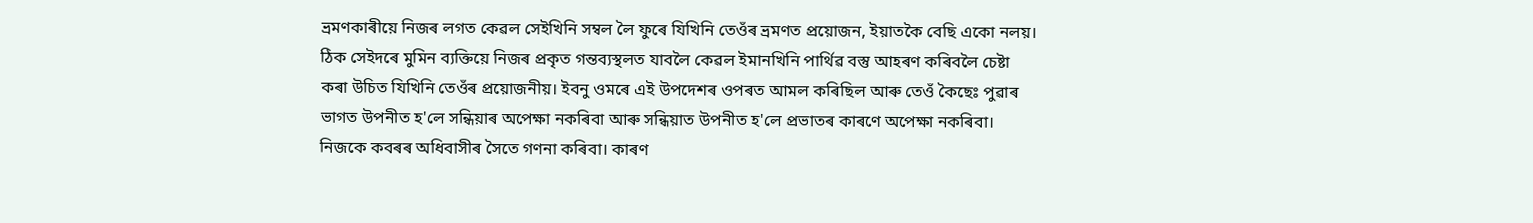ভ্ৰমণকাৰীয়ে নিজৰ লগত কেৱল সেইখিনি সম্বল লৈ ফুৰে যিখিনি তেওঁৰ ভ্ৰমণত প্ৰয়োজন, ইয়াতকৈ বেছি একো নলয়। ঠিক সেইদৰে মুমিন ব্যক্তিয়ে নিজৰ প্ৰকৃত গন্তব্যস্থলত যাবলৈ কেৱল ইমানখিনি পাৰ্থিৱ বস্তু আহৰণ কৰিবলৈ চেষ্টা কৰা উচিত যিখিনি তেওঁৰ প্ৰয়োজনীয়। ইবনু ওমৰে এই উপদেশৰ ওপৰত আমল কৰিছিল আৰু তেওঁ কৈছেঃ পুৱাৰ ভাগত উপনীত হ'লে সন্ধিয়াৰ অপেক্ষা নকৰিবা আৰু সন্ধিয়াত উপনীত হ'লে প্ৰভাতৰ কাৰণে অপেক্ষা নকৰিবা। নিজকে কবৰৰ অধিবাসীৰ সৈতে গণনা কৰিবা। কাৰণ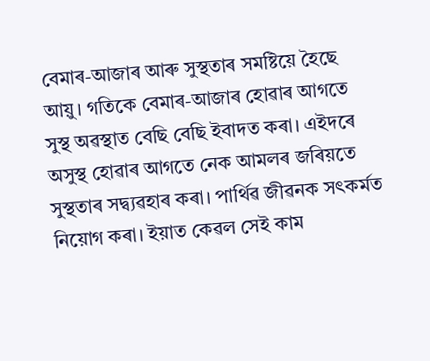বেমাৰ-আজাৰ আৰু সুস্থতাৰ সমষ্টিয়ে হৈছে আয়ু। গতিকে বেমাৰ-আজাৰ হোৱাৰ আগতে সুস্থ অৱস্থাত বেছি বেছি ইবাদত কৰা। এইদৰে অসুস্থ হোৱাৰ আগতে নেক আমলৰ জৰিয়তে সুস্থতাৰ সদ্ব্যৱহাৰ কৰা। পাৰ্থিৱ জীৱনক সৎকৰ্মত নিয়োগ কৰা। ইয়াত কেৱল সেই কাম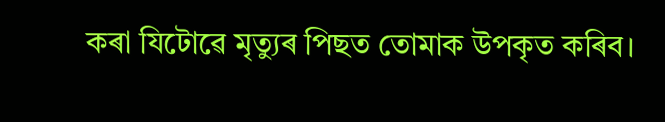কৰা যিটোৱে মৃত্যুৰ পিছত তোমাক উপকৃত কৰিব।